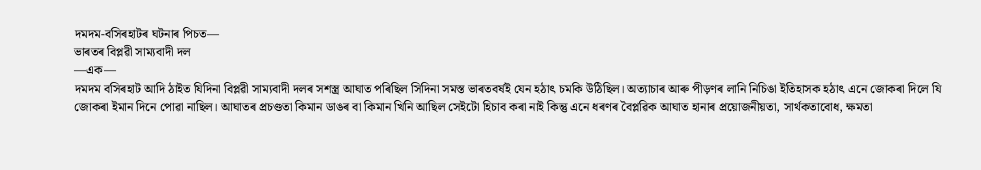দমদম-বসিৰহাটৰ ঘটনাৰ পিচত—
ভাৰতৰ বিপ্লৱী সাম্যবাদী দল
—এক—
দমদম বসিৰহাট আদি ঠাইত যিদিনা বিপ্লৱী সাম্যবাদী দলৰ সশস্ত্ৰ আঘাত পৰিছিল সিদিনা সমস্ত ভাৰতবৰ্ষই যেন হঠাৎ চমকি উঠিছিল। অত্যাচাৰ আৰু পীড়ণৰ লানি নিচিঙা ইতিহাসক হঠাৎ এনে জোকৰা দিলে যি জোকৰা ইমান দিনে পোৱা নাছিল। আঘাতৰ প্ৰচণ্ডতা কিমান ডাঙৰ বা কিমান খিনি আছিল সেইটো হিচাব কৰা নাই কিন্তু এনে ধৰণৰ বৈপ্লৱিক আঘাত হানাৰ প্ৰয়োজনীয়তা, সাৰ্থকতাবোধ, ক্ষমতা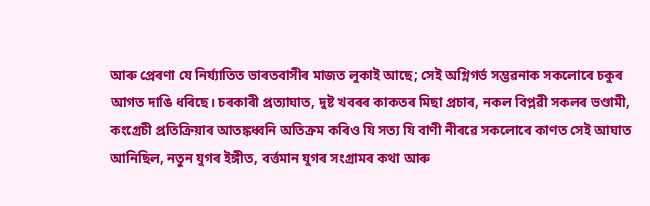আৰু প্ৰেৰণা যে নিৰ্য্যাতিত ভাৰতবাসীৰ মাজত লুকাই আছে; সেই অগ্নিগৰ্ভ সম্ভৱনাক সকলোৰে চকুৰ আগত দাঙি ধৰিছে। চৰকাৰী প্ৰত্যাঘাত, দুষ্ট খবৰৰ কাকতৰ মিছা প্ৰচাৰ, নকল বিপ্লৱী সকলৰ ভণ্ডামী, কংগ্ৰেচী প্ৰতিক্ৰিয়াৰ আতঙ্কধ্বনি অতিক্ৰম কৰিও যি সত্য যি বাণী নীৰৱে সকলোৰে কাণত সেই আঘাত আনিছিল, নতুন যুগৰ ইঙ্গীত, বৰ্ত্তমান যুগৰ সংগ্ৰামৰ কথা আৰু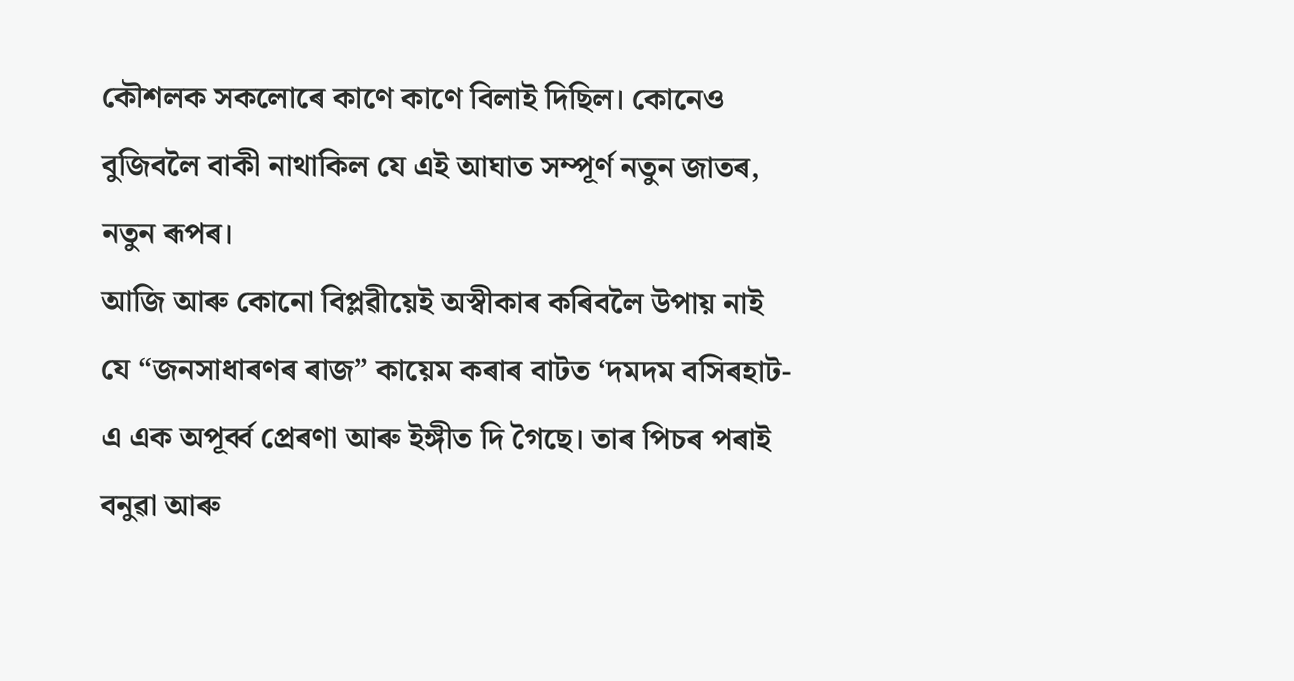কৌশলক সকলোৰে কাণে কাণে বিলাই দিছিল। কোনেও বুজিবলৈ বাকী নাথাকিল যে এই আঘাত সম্পূৰ্ণ নতুন জাতৰ, নতুন ৰূপৰ।
আজি আৰু কোনো বিপ্লৱীয়েই অস্বীকাৰ কৰিবলৈ উপায় নাই যে “জনসাধাৰণৰ ৰাজ” কায়েম কৰাৰ বাটত ‘দমদম বসিৰহাট-এ এক অপূৰ্ব্ব প্ৰেৰণা আৰু ইঙ্গীত দি গৈছে। তাৰ পিচৰ পৰাই বনুৱা আৰু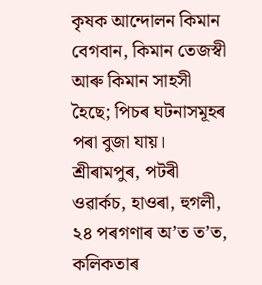কৃষক আন্দোলন কিমান বেগবান, কিমান তেজস্বী আৰু কিমান সাহসী হৈছে; পিচৰ ঘটনাসমূহৰ পৰা বুজা যায়। শ্ৰীৰামপুৰ, পটৰী ওৱাৰ্কচ, হাওৰা, হুগলী, ২৪ পৰগণাৰ অ’ত ত’ত, কলিকতাৰ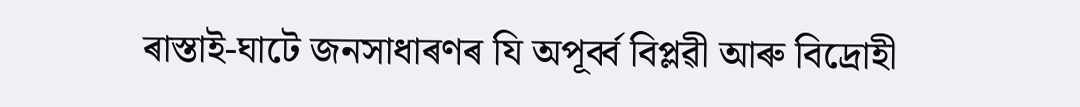ৰাস্তাই-ঘাটে জনসাধাৰণৰ যি অপূৰ্ব্ব বিপ্লৱী আৰু বিদ্ৰোহী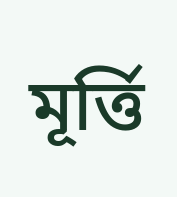মূৰ্ত্তি